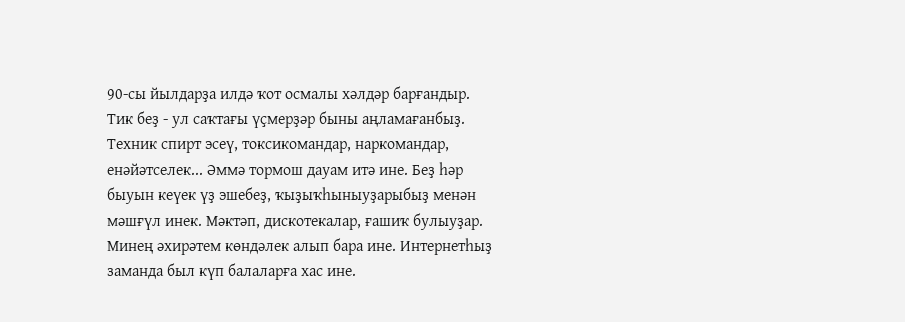90-сы йылдарҙа илдә ҡот осмалы хәлдәр барғандыр. Тик беҙ - ул саҡтағы үҫмерҙәр быны аңламағанбыҙ. Техник спирт эсеү, токсикомандар, наркомандар, енәйәтселек... Әммә тормош дауам итә ине. Беҙ һәр быуын кеүек үҙ эшебеҙ, ҡыҙыҡһыныуҙарыбыҙ менән мәшғүл инек. Мәктәп, дискотекалар, ғашиҡ булыуҙар. Минең әхирәтем көндәлек алып бара ине. Интернетһыҙ заманда был күп балаларға хас ине.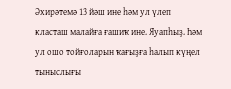Әхирәтемә 13 йәш ине һәм ул үлеп класташ малайға ғашиҡ ине. Яуапһыҙ. Һәм ул ошо тойғоларын ҡағыҙға һалып күңел тыныслығы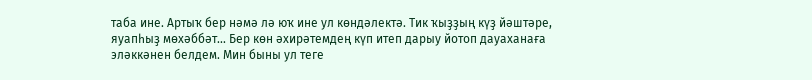таба ине. Артыҡ бер нәмә лә юҡ ине ул көндәлектә. Тик ҡыҙҙың күҙ йәштәре, яуапһыҙ мөхәббәт... Бер көн әхирәтемдең күп итеп дарыу йотоп дауаханаға эләккәнен белдем. Мин быны ул теге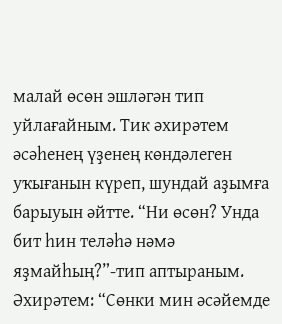малай өсөн эшләгән тип уйлағайным. Тик әхирәтем әсәһенең үҙенең көндәлеген уҡығанын күреп, шундай аҙымға барыуын әйтте. “Ни өсөн? Унда бит һин теләһә нәмә яҙмайһың?”-тип аптыраным. Әхирәтем: “Сөнки мин әсәйемде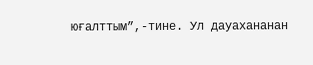юғалттым”,-тине. Ул дауахананан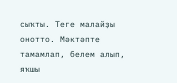сыҡты. Теге малайҙы онотто. Мәктәпте тамамлап, белем алып, яҡшы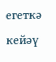егеткә кейәү